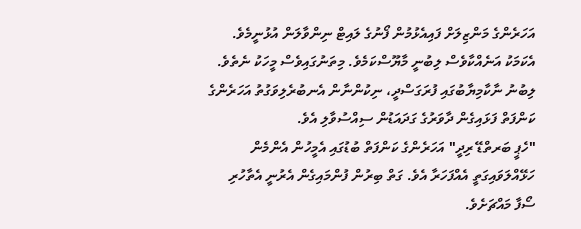އަހަރެންގެ މަންޒިލަށް ފައިއެޅުމުން ފޯނުގެ ލައިޓް ނިންވާލަން އުޅުނީމެވެ. އެކަމަކު އަނެއްކާވެސް ލިބުނީ މާޔޫސްކަމެވެ. މިތަނުގައިވެސް މީހަކު ނެތެވެ. ލިބުނު ނާކާމިޔާބުގައި ފުރަގަސްދީ، ނިކުންނާން އެނބުރެލިވަގުތު އަހަރެންގެ ކަންފަތް ފަޅައިގެން ދާވަރުގެ ގަދައަޑުން ސިއްސުވާލި އެވެ.
"ހެޕީ ބަރތްޑޭ ރިދީ" އަހަރެންގެ ކަންފަތް ބުޑުގައި އެމީހުން އެންމެން ހަޅޭއްލަވައިގަތީ އެއްފަހަރާ އެވެ. ގަތް ބިރުން ފުންމައިގެން އެރުނީ އެތާހުރި ސޯފާ މައްޗަށެވެ.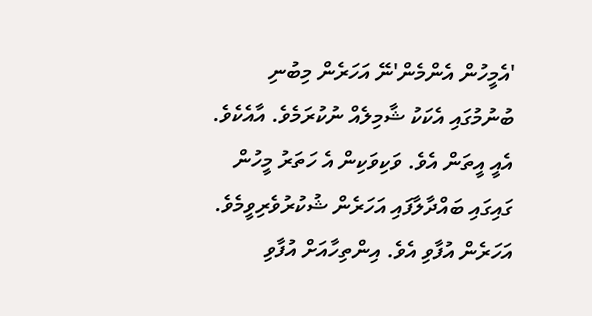'އެމީހުން އެންމެން'ނޭ އަހަރެން މިބުނި ބުނުމުގައި އެކަކު ޝާމިލެއް ނުކުރަމެވެ. އާއެކެވެ. އެއީ އީތަން އެވެ. ވަކިވަކިން އެ ހަތަރު މީހުން ގައިގައި ބައްދާލާފައި އަހަރެން ޝުކުރުވެރިވީމެވެ.
އަހަރެން އުފާވި އެވެ. އިންތިހާއަށް އުފާވި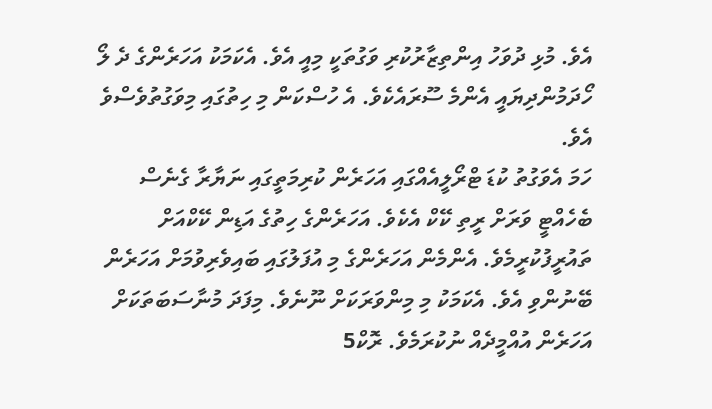އެވެ. މުޅި ދުވަހު އިންތިޒާރުކުރި ވަގުތަކީ މިއީ އެވެ. އެކަމަކު އަހަރެންގެ ދެ ލޯ ހޯދަމުންދިޔައީ އެންމެ ސޫރައެކެވެ. އެ ހުސްކަން މި ހިތުގައި މިވަގުތުވެސްވެ އެވެ.
ހަމަ އެވަގުތު ކުޑަ ޓްރޯލީއެއްގައި އަހަރެން ކުރިމަތީގައި ނަޔާރާ ގެނެސް ބެހެއްޓީ ވަރަށް ރީތި ކޭކް އެކެވެ. އަހަރެންގެ ހިތުގެ އަޑިން ކޭކްއަށް ތައުރީފުކުރީމެވެ. އެންމެން އަހަރެންގެ މި އުފަލުގައި ބައިވެރިވުމަށް އަހަރެން ބޭނުންވި އެވެ. އެކަމަކު މި މިންވަރަކަށް ނޫނެވެ. މިފަދަ މުނާސަބަތަކަށް އަހަރެން އުއްމީދެއް ނުކުރަމެވެ. ރޮކް5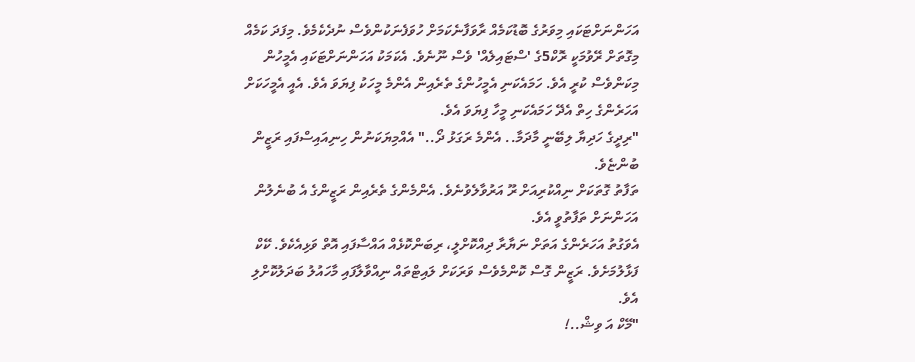އަހަންނަށްޓަކައި މިވަރުގެ ބޮޑުކަމެއް ރާވަފާނެކަމަށް ހުވަފެނަކުންވެސް ނުދެކެމެވެ. މިފަދަ ކަމެއް މިގޮތަށް ރޭވުމަކީ ރޮކް5ގެ 'ސްޓައިލެއް' ވެސް ނޫނެވެ. އެކަމަކު އަހަންނަށްޓަކައި އެމީހުން މިކަންވެސް ކުރީ އެވެ. ހަމައެކަނި އެމީހުންގެ ތެރެއިން އެންމެ މީހަކު ފިޔަވަ އެވެ. އެއީ އެމީހަކަށް އަހަރެންގެ ހިތް އެދޭ ހަމައެކަނި މީހާ ފިޔަވަ އެވެ.
"ރިދީގެ ހަދިޔާ ލިބޭނީ މާދަމާ.. އެންމެ ރަގަޅު ދޯ.." އެއްމިޔަކަނުން ހިނިއައިސްފައި ރަޒީން ބުންޏެވެ.
ތަފާތު ގޮތަކަށް ނިއްކުރިއަށް ރޫ އަރުވާލެވުނެވެ. އެންމެންގެ ތެރެއިން ރަޒީންގެ އެ ބުނެލުން އަހަންނަށް ތަފާތުވީ އެވެ.
އެވަގުތު އަހަރެންގެ އަތަށް ނަޔާރާ ދިއްކޮށްލީ، ރިބަންކޮޅެއް އައްސާފައި އޮތް ވަޅިއެކެވެ. ކޭކް ފަޅާލުމަށެވެ. ރަޒީން ގޮސް ކޮންމެވެސް ވަރަކަށް ލައިޓްތައް ނިއްވާލާފައި މާހައުލު ބަދަލުކޮށްލި އެވެ.
"މޭކް އަ ވިޝް..!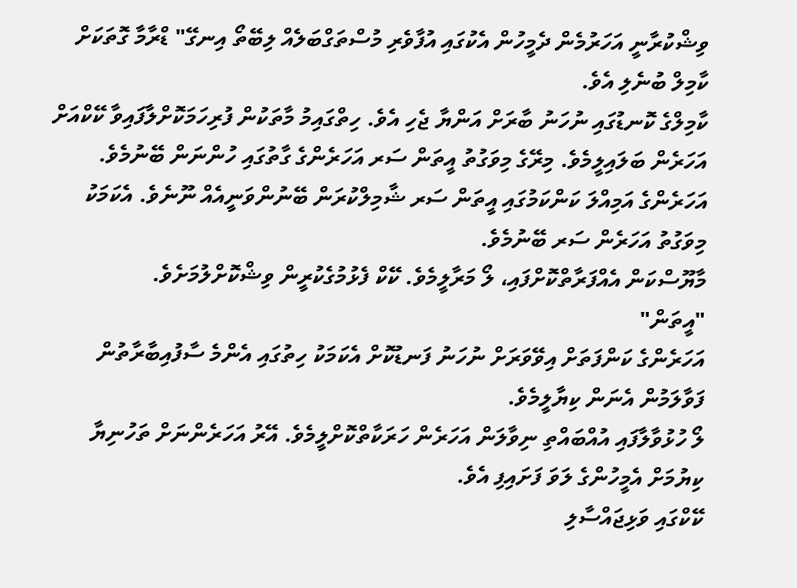ވިޝްކުރާނީ އަހަރުމެން ދެމީހުން އެކުގައި އުފާވެރި މުސްތަގްބަލެއް ލިބޭތޯ އިނގޭ" ޑްރާމާ ގޮތަކަށް ކާމިލް ބުނެލި އެވެ.
ކާމިލްގެ ކޮނޑުގައި ނުހަނު ބާރަށް އަންޔާ ޖެހި އެވެ. ހިތްގައިމު މާތަކުން ފުރިހަމަކޮށްލާފައިވާ ކޭކްއަށް އަހަރެން ބަލައިލީމެވެ. މިރޭގެ މިވަގުތު އީތަން ސަރ އަހަރެންގެ ގާތުގައި ހުންނަން ބޭނުމެވެ. އަހަރެންގެ އަމިއްލަ ކަންކަމުގައި އީތަން ސަރ ޝާމިލްކުރަން ބޭނުންވަނީއެއް ނޫނެވެ. އެކަމަކު މިވަގުތު އަހަރެން ސަރ ބޭނުމެވެ.
މާޔޫސްކަން އެއްފަރާތްކޮށްފައި، ލޯ މަރާލީމެވެ. ކޭކް ފެޅުމުގެކުރީން ވިޝްކޮށްލުމަށެވެ.
"އީތަން"
އަހަރެންގެ ކަންފަތަށް އިވޭވަރަށް ނުހަނު ފަނޑުކޮށް އެކަމަކު ހިތުގައި އެންމެ ސާފުއިބާރާތުން ފަވާލަމުން އެނަން ކިޔާލީމެވެ.
ލޯ ހުޅުވާލާފައި އުއްބައްތި ނިވާލަން އަހަރެން ހަރަކާތްކޮށްލީމެވެ. އޭރު އަހަރެންނަށް ތަހުނިޔާ ކިޔުމަށް އެމީހުންގެ ލަވަ ފަށައިފި އެވެ.
ކޭކްގައި ވަޅިޖައްސާލި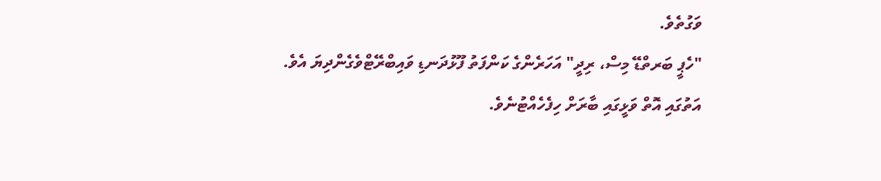ވަގުތެވެ.
"ހެޕީ ބަރތްޑޭ މިސް، ރިދީ" އަހަރެންގެ ކަންފަތު ފޫޅުދަނޑި ވައިބްރޭޓްވެގެންދިޔަ އެވެ. އަތުގައި އޮތް ވަޅީގައި ބާރަށް ހިފެހެއްޓުނެވެ.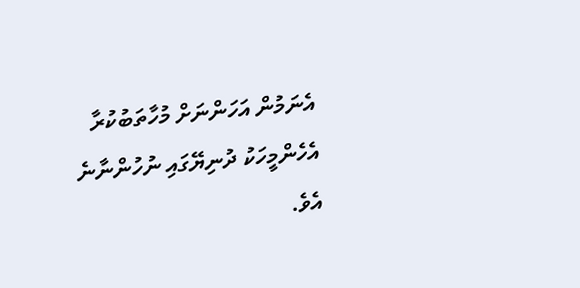އެނަމުން އަހަންނަށް މުހާތަބުކުރާ އެހެންމީހަކު ދުނިޔޭގައި ނުހުންނާނެ އެވެ.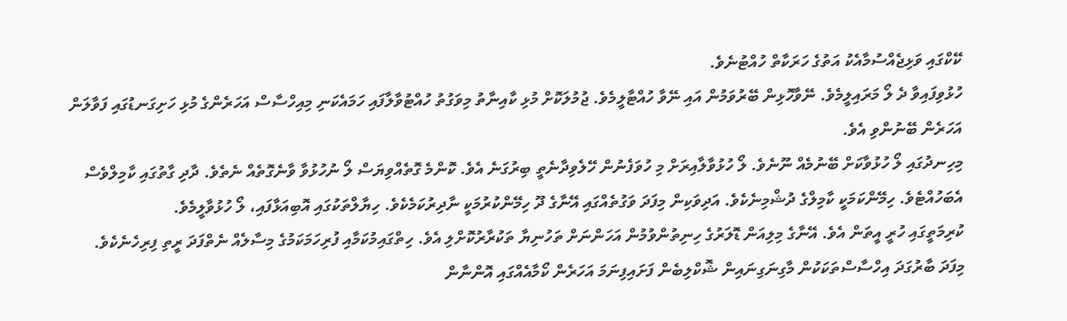ކޭކްގައި ވަޅިޖެއްސުމާއެކު އަތުގެ ހަރަކާތް ހުއްޓުނެވެ.
ހުޅުވިފައިވާ ދެ ލޯ މަރައިލީމެވެ. ނޭވާހޮޅިން ބޭރުވަމުން އައި ނޭވާ ހުއްޓާލީމެވެ. ޖުމުލަކޮށް މުޅި ކާއިނާތު މިވަގުތު ހުއްޓުވާލާފައި ހަމައެކަނި މިއިހްސާސް އަހަރެންގެ މުޅި ހަށިގަނޑުގައި ފަވާލަން އަހަރެން ބޭނުންވި އެވެ.
މިހިނދުގައި ލޯ ހުޅުވާކަށް ބޭނުމެއް ނޫނެވެ. ލޯ ހުޅުވާލާއިރަށް މި ހުވަފެނުން ހޭލެވިދާނެތީ ބިރުގަނެ އެވެ. ކޮންމެ ގޮތެއްވިޔަސް ލޯ ނުހުޅުވާ ވާނެގޮތެއް ނެތެވެ. ދާދި ގާތުގައި ކާމިލްވެސް އެބަހުއްޓެވެ. ހިމޭންކަމަކީ ކާމިލްގެ ދުޝްމިނެކެވެ. އަދިވަކިން މިފަދަ ވަގުތެއްގައި އޭނާގެ ދޫ ހިމޭންކުރުމަކީ ނާދިރުކަމެކެވެ. ހިޔާލްތަކުގައި އޮބިއަޅާފައި، ލޯ ހުޅުވާލީމެވެ.
ކުރިމަތީގައި ހުރީ އީތަން އެވެ. އޭނާގެ މިލިއަން ޑޮލަރުގެ ހިނިތުންވުމުން އަހަންނަށް ތަހުނިޔާ ތަކުރާރުކޮށްލި އެވެ. ހިތްގައިމުކަމާއި ފުރިހަމަކަމުގެ މިސާލެއް ނެތްފަދަ ރީތި ފިރިހެނެކެވެ.
މިފަދަ ބާރުގަދަ އިހްސާސްތަކަކުން މާގިނަގިނައިން ޝޮކްލިބެން ފަށައިފިނަމަ އަހަރެން ކޯމާއެއްގައި އޮންނާން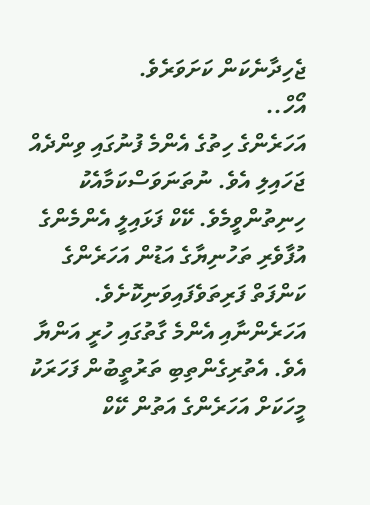ޖެހިދާނެކަން ކަށަވަރެވެ.
އޯހް..
އަހަރެންގެ ހިތުގެ އެންމެ ފުނުގައި ވިންދެއް ޖަހައިލި އެވެ. ނުތަނަވަސްކަމާއެކު ހިނިތުންވީމެވެ. ކޭކް ފަޅައިލީ އެންމެންގެ އުފާވެރި ތަހުނިޔާގެ އަޑުން އަހަރެންގެ ކަންފަތް ފަރިތަވެފައިވަނިކޮށެވެ. އަހަރެންނާއި އެންމެ ގާތުގައި ހުރީ އަންޔާ އެވެ. އެތުރިގެންތިބި ތަރުތީބުން ފަހަރަކު މީހަކަށް އަހަރެންގެ އަތުން ކޭކް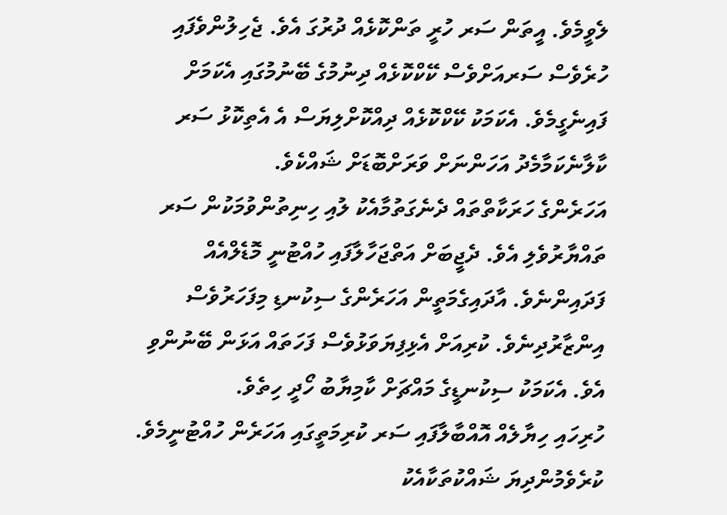ލެވީމެވެ. އީތަން ސަރ ހުރީ ތަންކޮޅެއް ދުރުގަ އެވެ. ޖެހިލުންވެފައި ހުރެވެސް ސަރއަށްވެސް ކޭކްކޮޅެއް ދިނުމުގެ ބޭނުމުގައި އެކަމަށް ފައިނެގީމެވެ. އެކަމަކު ކޭކްކޮޅެއް ދިއްކޮށްލިޔަސް އެ އެތިކޮޅު ސަރ ކާލާނެކަމާމެދު އަހަންނަށް ވަރަށްބޮޑަށް ޝައްކެވެ.
އަހަރެންގެ ހަރަކާތްތައް ދެނެގަތުމާއެކު ލުއި ހިނިތުންވުމަކުން ސަރ ތައްޔާރުވެލި އެވެ. ދެޖީބަށް އަތްޖަހާލާފައި ހުއްޓުނީ މޮޑެލްއެއް ފަދައިންނެވެ. އާދައިގެމަތީން އަހަރެންގެ ސިކުނޑި މިފަހަރުވެސް އިންޒާރުދިނެވެ. ކުރިއަށް އެޅިފިޔަވަޅުވެސް ފަހަތައް އަޅަން ބޭނުންވި އެވެ. އެކަމަކު ސިކުނޑީގެ މައްޗަށް ކާމިޔާބު ހޯދީ ހިތެވެ.
ހުރިހައި ހިޔާލެއް އޮއްބާލާފައި ސަރ ކުރިމަތީގައި އަހަރެން ހުއްޓުނީމެވެ. ކުރެވެމުންދިޔަ ޝައްކުތަކާއެކު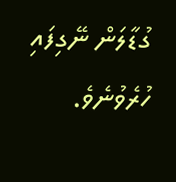ގުޑާލަން ނޭގިފައި ހުރެވުނެވެ.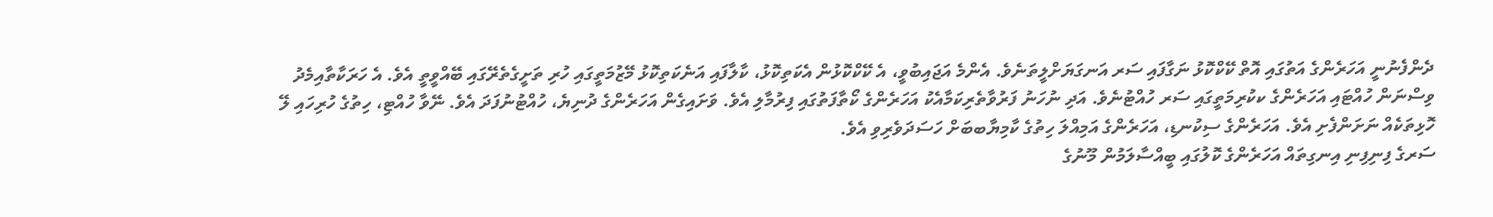ދެންފެނުނީ އަހަރެންގެ އަތުގައި އޮތް ކޭކްކޮޅު ނަގާފައި ސަރ އަނގަޔަށްލީތަނެވެ. އެންމެ އަޖައިބުވީ، އެ ކޭކްކޮޅުން އެކަތިކޮޅު، ކާލާފައި އަނެކަތިކޮޅު މޭޒުމަތީގައި ހުރި ތަށީގެތެރޭގައި ބޭއްވީތީ އެވެ. އެ ހަރަކާތާއިމެދު ވިސްނަން ހުއްޓައި އަހަރެންގެ ކކުރިމަތީގައި ސަރ ހުއްޓުނެވެ. އަދި ނުހަނު ފަރުވާތެރިކަމާއެކު އަހަރެންގެ ކޯތާފަތުގައި ފިރުމާލި އެވެ. ވަށައިގެން އަހަރެންގެ ދުނިޔެ، ހުއްޓުނުފަދަ އެވެ. ނޭވާ ހުއްޓި، ހިތުގެ ހުރިހައި ލޭ ހޮޅިތަކެއް ނަށަންފެށި އެވެ. އަހަރެންގެ ސިކުނޑި، އަހަރެންގެ އަމިއްލަ ހިތުގެ ކާމިޔާބބަށް ހަސަދަވެރިވި އެވެ.
ސަރގެ ފިނިފިނި އިނގިތައް އަހަރެންގެ ކޮލުގައި ބީއްސާލަމުން މޫނުގެ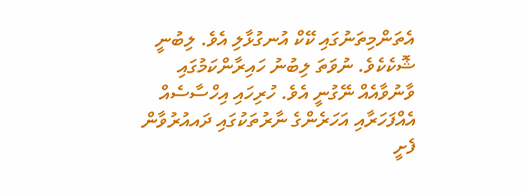އެތަންމިތަނުގައި ކޭކް އުނގުޅާލި އެވެ. ލިބުނީ ޝޮކެކެވެ. ނުވަތަ ލިބުނު ހައިރާންކަމުގައި ވާނުވާއެއް ނޭގުނީ އެވެ. ހުރިހައި އިހްސާސެއް އެއްފަހަރާއި އަހަރެންގެ ނާރުތަކުގައި ދައއުރުވާން ފެށީ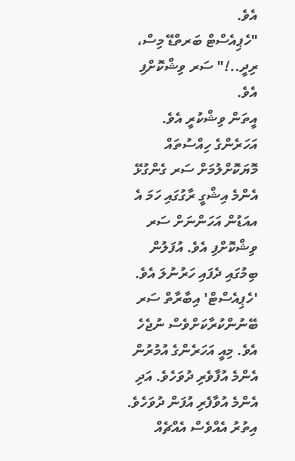އެވެ.
"ހެޕިއެސްޓް ބަރތްޑޭ މިސް، ރިދީ..!" ސަރ ވިޝްކޮށްފި އެވެ.
އީތަން ވިޝްކުރީ އެވެ. އަހަރެންގެ ހިއްސުތައް މޮޔަކޮށްލުމަށް ސަރ ގެންގުޅޭ އެންމެ އިޝްގީ ރާގުގައި ހަމަ އެ އއަޑުން އަހަންނަށް ސަރ ވިޝްކޮށްފި އެވެ. އުފަލުން ބިމުގައި ދެފައި ހަރުނުލަ އެވެ.
'ހެޕިއެސްޓް' އިބާރާތް ސަރ ބޭނުންކުރާކަށްވެސް ނުޖެހެ އެވެ. މިއީ އަހަރެންގެ އުމުރުން އެންމެ އުފާވެރި ދުވަހެވެ. އަދި އެންމެ އުވާފެރި އުފަން ދުވަހެވެ. އިތުރު އެއްވެސް އެއްޗެއް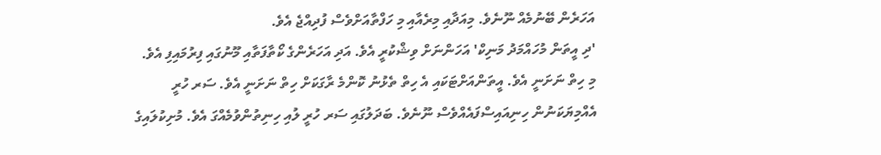އަހަރެން ބޭނުމެއް ނޫނެވެ. މިއަދާއި މިރެއާއި މި ހަފްތާއަށްވެސް ފުދިއްޖެ އެވެ.
'ދި އީތަން މުހައްމަދު މަނިކް' އަހަންނަށް ވިޝްކުރީ އެވެ. އަދި އަހަރެންގެ ކޯތާފަތާއި މޫނުގައި ފިރުމައިފި އެވެ.
މި ހިތް ނަށަނީ އެވެ. އީތަންއަށްޓަކައި އެ ހިތް ތެޅުނު ކޮންމެ ރާގަކަށް ހިތް ނަށަނީ އެވެ. ސަރ ހުރީ އެއްމިޔަކަނުން ހިނިއައިސްފައެއްވެސް ނޫނެވެ. ބަދަލުގައި ސަރ ހުރީ ލުއި ހިނިތުންވުމެއްގަ އެވެ. މުށިކުލައިގެ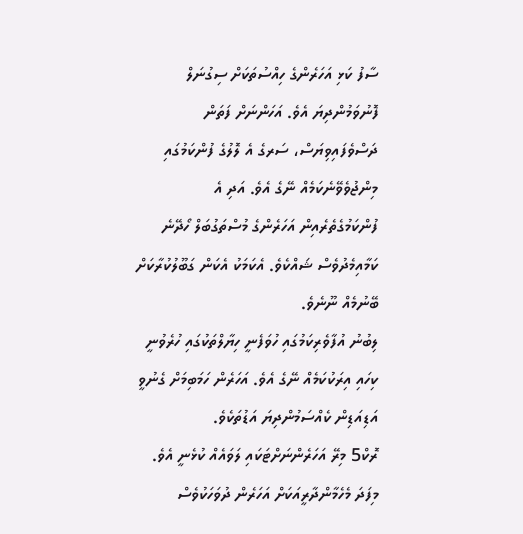ސާފު ކަޅި އަހަރެންގެ ހިއްސުތަކަށް ސިގުނަލް ފޮނުވަމުންދިޔަ އެވެ. އަހަންނަށް ފަތަން ދަސްވެފައިވިޔަސް، ސަރގެ އެ ލޮލުގެ ފުންކަމުގައި މިންޖުވެވޭނެކަމެއް ނޭގެ އެވެ. އަދި އެ ފުންކަމުގެތެރެއިން އަހަރެންގެ މުސްތަގުބަލް ހޯދޭނެ ކަމާއިމެދުވެސް ޝައްކެވެ. އެކަމަކު އެކަން ގަބޫލުކުރާކަށް ބޭނުމެއް ނޫނެވެ.
ލިބުނު އުފާވެރިކަމުގައި ހުވަފެނީ ހިޔާލްތަކުގައި ހުރެވުނީ ކިހައި އިރަކުކަމެއް ނޭގެ އެވެ. އަހަރެން ހަމަބިމަށް ގެނުވީ އަޑިއަޑިން ކެއްސަމުންދިޔަ އަޑުތަކެވެ.
ރޮކް5 މިރޭ އަހަރެންނަށްޓަކައި ލަވައެއް ކުޅެނީ އެވެ. މިފަދަ މެހެމާންދާރީއަކަށް އަހަރެން ދުވަހަކުވެސް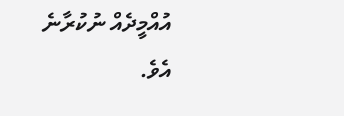އުއްމީދެއް ނުކުރާނެ އެވެ.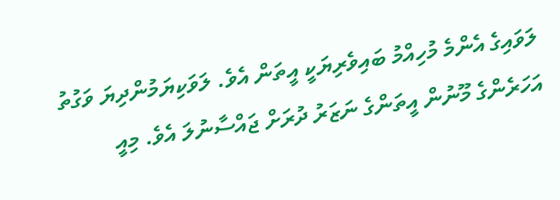ލަވައިގެ އެންމެ މުހިއްމު ބައިވެރިޔަކީ އީތަން އެވެ. ލަވަކިޔަމުންދިޔަ ވަގުތު އަހަރެންގެ މޫނުން އީތަންގެ ނަޒަރު ދުރަށް ޖައްސާނުލަ އެވެ. މިއީ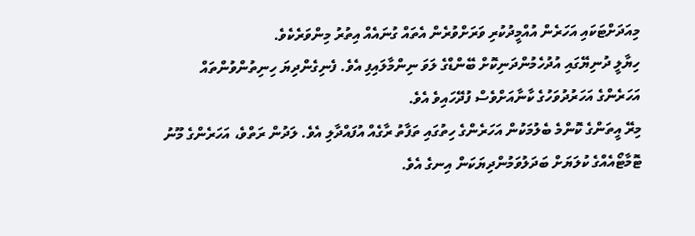މިއަދަށްޓަކައި އަހަރެން އުއްމީދުކުރި ވަރަށްވުރެން އެތައް ގުނައެއް އިތުރު މިންވަރެކެވެ.
ހިޔާލީ ދުނިޔޭގައި އުދުހެމުންދަނިކޮށް ބޭންޑްގެ ލަވަ ނިންމާލައިފި އެވެ. ފެނިގެންދިޔަ ހިނިތުންވުންތައް އަހަރެންގެ އަހަރުދުވަހުގެ ކާނާއަށްވެސް ފުދޭހައިވެ އެވެ.
މިރޭ އީތަންގެ ކޮންމެ ބެލުމަކުން އަހަރެންގެ ހިތުގައި ތަފާތު ރާގެއް އުފައްދާލި އެވެ. ލަދުން ރަތްވެ، އަހަރެންގެ މޫނު ޓޮމާޓޯއެއްގެ ކުލަޔަށް ބަދަލުވަމުންދިޔަކަން އިނގެ އެވެ.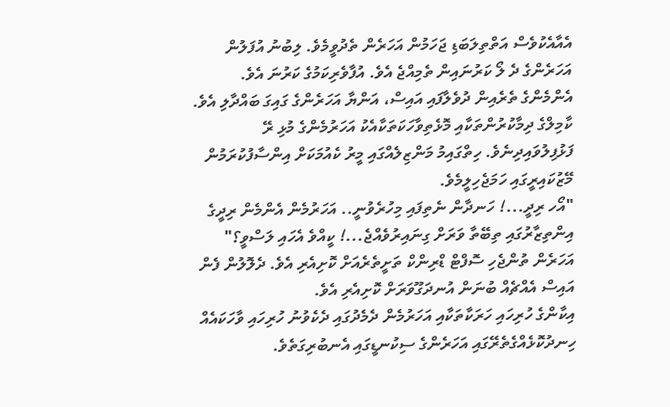އެއާއެކުވެސް އަތްތިލަބަޑި ޖަހަމުން އަހަރެން ތެދުވީމެވެ. ލިބުނު އުފަލުން އަހަރެންގެ ދެ ލޯ ކަރުނައިން ތެމިއްޖެ އެވެ. އުފާވެރިކަމުގެ ކަރުނަ އެވެ. އެންމެންގެ ތެރެއިން ދުވެލާފައި އައިސް، އަންޔާ އަހަރެންގެ ގައިގަ ބައްދާލި އެވެ.
ކާމިލްގެ ދިމާކުރުންތަކާއި މޮޅެތިވާހަކަތަކާއެކު އަހަރުމެންގެ މުޅި ރޭ ފަޅުފިލުވައިދިނެވެ. ހިތްގައިމު މަންޒިލެއްގައި މީރު ކެއުމަކަށް އިންސާފުކުރަމުން މޭޒުކައިރީގައި ހަމަޖެހިލީމެވެ.
"އޯހ ރިދީ...! ހަނދާން ނެތިފައި މިހުރެވުނީ.. އަހަރުމެން އެންމެން ރިދީގެ އިންތިޒާރުގައި ތިބޭތާ ވަރަށް ގިނައިރުވެއްޖެ...! ކީއްވެ އެހައި ލަސްވީ؟" އަހަރެން ތުންޖެހި ސޮފްޓް ޑްރިންކް ތަށީތެރެއަށް ކޮށިއެރި އެވެ. ދެލޮލުން ފެން އައިސް އެއްޗެއް ބުނަން އުނދަގޫވަރަށް ކޮށިއެރި އެވެ.
އިކާންގެ ހުރިހައި ހަރަކާތަކާއި އަހަރުމެން ދެމެދުގައި ދެކެވުނު ހުރިހައި ވާހަކައެއް ހިނދުކޮޅެއްގެތެރޭގައި އަހަރެންގެ ސިކުނޑީގައި އެނބުރިގަތެވެ.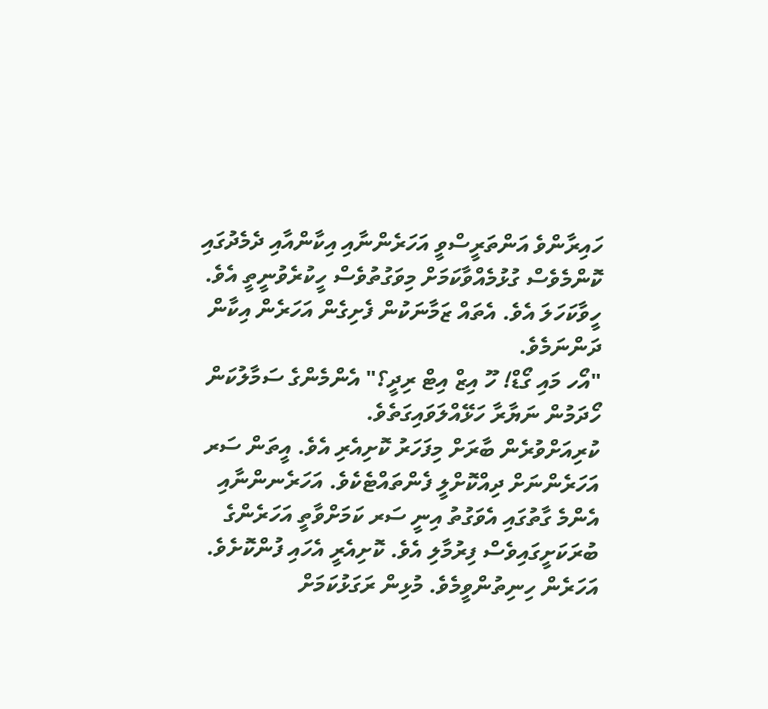ހައިރާންވެ އަންތަރީސްވީ އަހަރެންނާއި އިކާންއާއި ދެމެދުގައި ކޮންމެވެސް ގުޅުމެއްވާކަމަށް މިވަގުތުވެސް ހީކުރެވުނީތީ އެވެ. ހީވާކަހަލަ އެވެ. އެތައް ޒަމާނަކުން ފެށިގެން އަހަރެން އިކާން ދަންނަމެވެ.
"އޯހ މައި ގޯޑް! ހޫ އިޒް އިޓް ރިދީ؟" އެންމެންގެ ސަމާލުކަން ހޯދަމުން ނަޔާރާ ހަޅޭއްލަވައިގަތެވެ.
ކުރިއަށްވުރެން ބާރަށް މިފަހަރު ކޮށިއެރި އެވެ. އީތަން ސަރ އަހަރެންނަށް ދިއްކޮށްލީ ފެންތައްޓެކެވެ. އަހަރެނންނާއި އެންމެ ގާތުގައި އެވަގުތު އިނީ ސަރ ކަމަށްވާތީ އަހަރެންގެ ބުރަކަށީގައިވެސް ފިރުމާލި އެވެ. ކޮށިއެރީ އެހައި ފުންކޮށެވެ. އަހަރެން ހިނިތުންވީމެވެ. މުޅިން ރަގަޅުކަމަށް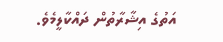އަތުގެ އިޝާރާތުން ދައްކާލީމެވެ.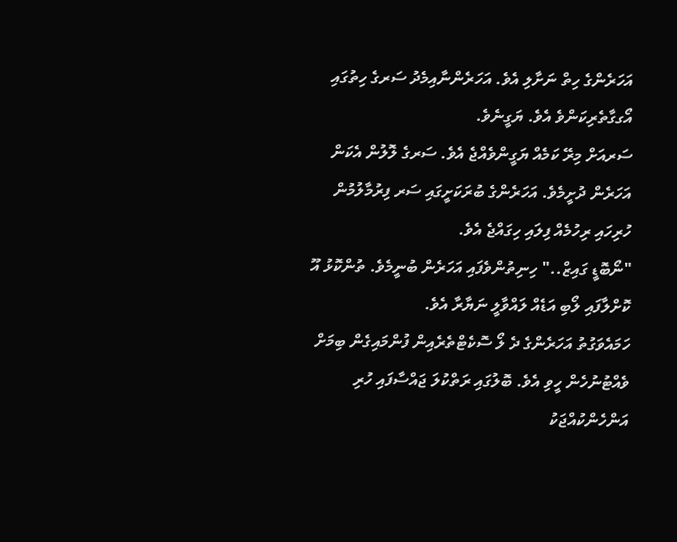އަހަރެންގެ ހިތް ނަށާލި އެވެ. އަހަރެންނާއިމެދު ސަރގެ ހިތުގައި އޯގގާތެރިކަންވެ އެވެ. ޔަގީނެވެ.
ސަރއަށް މިރޭ ކަމެއް ޔަގީންވެއްޖެ އެވެ. ސަރގެ ލޮލުން އެކަން އަހަރެން ދުށީމެވެ. އަހަރެންގެ ބުރަކަށީގައި ސަރ ފިރުމާލުމުން ހުރިހައި ރިހުމެއް ފިލައި ހިގައްޖެ އެވެ.
"ނޯބޮޑީ ގައިޒް.." ހިނިތުންވެފައި އަހަރެން ބުނީމެވެ. ތުންކޮޅު އޫ ކޮށްލާފައި ލޯބި އަޑެއް ލައްވާލީ ނަޔާރާ އެވެ.
ހަމައެވަގުތު އަހަރެންގެ ދެ ލޯ ސޮކެޓްތެރެއިން ފުންމައިގެން ބިމަށް ވެއްޓުނުހެން ހީވި އެވެ. ބޮލުގައި ރަތްކުލަ ޖައްސާފައި ހުރި އަންހެންކުއްޖަކު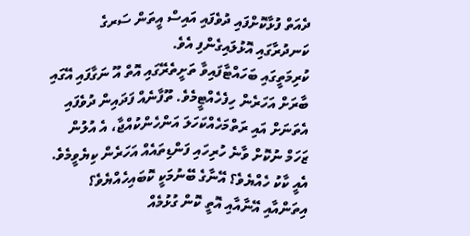ދެއަތް ފުޅާކޮށްފައި ދުވެފައި އައިސް އީތަން ސަރގެ ކަނދުރާގައި އޮޅުލައިގެންފި އެވެ.
ކުރިމަތީގައި ބަހައްޓާފައިވާ ތަށީތެރޭގައި އޮތް އޫ ނަގާފައި އޭގައި ބާރަށް އަހަރެން ހިފެހެއްޓީމެވެ. ތޫފާނެއް ފަދައިން ދުވެފައި އެތަނަށް އައި ރަތްމަހެއްކަހަލަ އަންހެންކުއްޖާ، އެ އުލުން ޒަހަމް ނުކޮށް ވާނެ ހުރިހައި ފަންޑިތައެއް އަހަރެން ކިޔެވީމެވެ. އެއީ ކާކު ހެއްޔެވެ؟ އޭނާގެ ބޭނުމަކީ ކޮބައިހެއްޔެވެ؟ އިތަންއާއި އޭނާއާއި އޮތީ ކޮން ގުޅުމެއް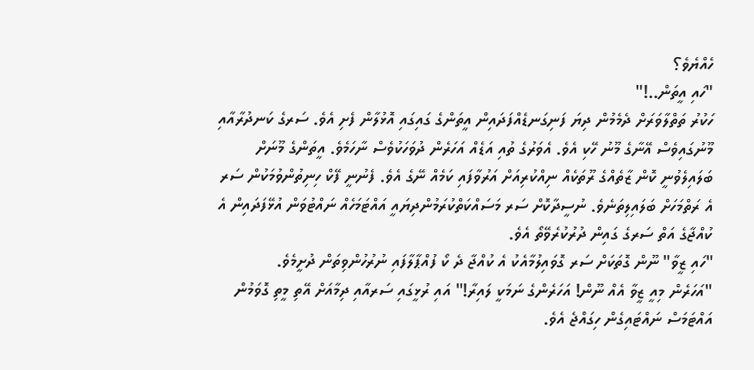ހެއްޔެވެ؟
"ހައި އީތަން..!"
ހަކުރު ތަތްލާވަރަށް ދެމެމުން ދިޔަ ފަނިގަނޑެއްފަދައިން އީތަންގެ ގައިގައި އޮޅުލާން ފެށި އެވެ. ސަރގެ ކަނދުރާއާއި މޫނުގައިވެސް އޭނާގެ މޫނު ހޭކި އެވެ. އެވަރުގެ ތުއި އަޑެއް އަހަރެން ދުވަހަކުވެސް ނާހަމެވެ. އީތަންގެ މޫނަށް ބަލައިލެވުނީ ކޮން ޒާތެއްގެ ރޫތަކެއް ނިއްކުރިއަށް އަރުވާފައި ކަމެއް ނޭގެ އެވެ. ފެނުނީ ފޭކް ހިނިތުންވުމަކުން ސަރ އެ ރަތްމަހަށް ބަލައިލިތަނެވެ. ނުސީދާކޮށް ސަރ މަސައްކަތްކުރަމުންދިޔައީ އައްޓަމަހެއް ނައްޓުވަން އުޅޭފަދައިން އެ ކުއްޖާގެ އަތް ސަރގެ ގައިން ދުރުކުރެވޭތޯ އެވެ.
"ހައި ޒީވާ" ނޫން ގޮތަކަށް ސަރ ގޮވައިލުމާއެކު އެ ކުއްޖާ ދެ ކޯ ފުއްޕާލާފައި ނުރުހުންވިތަން ދުށީމެވެ.
"އަހަރެން މިއީ ޒީވާ އެއް ނޫން! އަހަރެންގެ ނަމަކީ ލައިރާ!" އައި ރުޅީގައި ސަރއާއި ދިމާއަށް އޭތި މީތި ގޮވަމުން އައްޓަމަސް ނައްޓައިގެން ހިގައްޖެ އެވެ.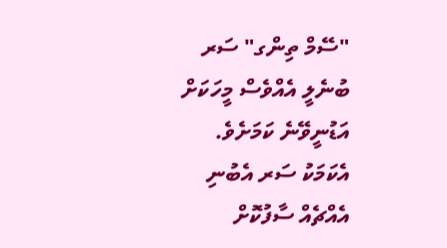"ސޭމް ތިންގ" ސަރ ބުނެލީ އެއްވެސް މީހަކަށް އަޑުނީވޭނެ ކަމަށެވެ.
އެކަމަކު ސަރ އެބުނި އެއްޗެއް ސާފުކޮށް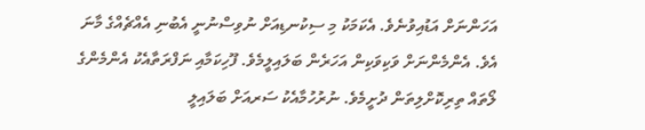އަހަންނަށް އަޑުއިވުނެވެ. އެކަމަކު މި ސިކުނޑިއަށް ނުވިސްނުނީ އެބުނި އެއްޗެއްގެ މާނަ އެވެ. އެންމެންނަށް ވަކިވަކިން އަހަރެން ބަލައިލީމެވެ. ފޫހިކަމާއި ނަފްރަތާއެކު އެންމެންގެ ލޯތައް ތިރިކޮށްލިތަން ދުށީމެވެ. ނުރުހުމާއެކު ސަރއަށް ބަލައިލީ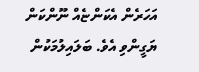އަހަރެން އެކަންޏެއް ނޫންކަން ޔަގީންވި އެވެ. ބަލައިލުމަކުން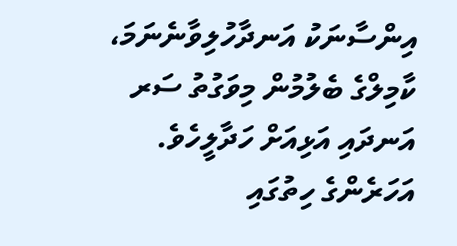އިންސާނަކު އަނދާހުލިވާނެނަމަ، ކާމިލްގެ ބެލުމުން މިވަގުތު ސަރ އަނދައި އަޅިއަށް ހަދާލީހެވެ.
އަހަރެންގެ ހިތުގައި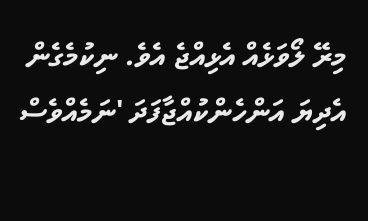މިރޭ ލޯވަޅެއް އެޅިއްޖެ އެވެ. ނިކުމެގެން އެދިޔަ އަންހެންކުއްޖާފަދަ 'ނަމެއްވެސް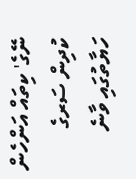ނޭގެ' ކިތައް އަންހެން ކުދިން ސަރގެ ހަޔާތުގައި ވާނެ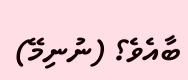ބާއެވެ؟ (ނުނިމޭ)